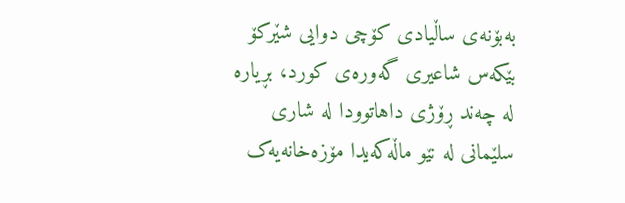بەبۆنەی ساڵیادی کۆچی دوایی شێرکۆ بێکەس شاعیری گەورەی کورد، بڕیارە لە چەند ڕۆژی داهاتوودا لە شاری سلێمانی لە نێو ماڵەکەیدا مۆزەخانەیەک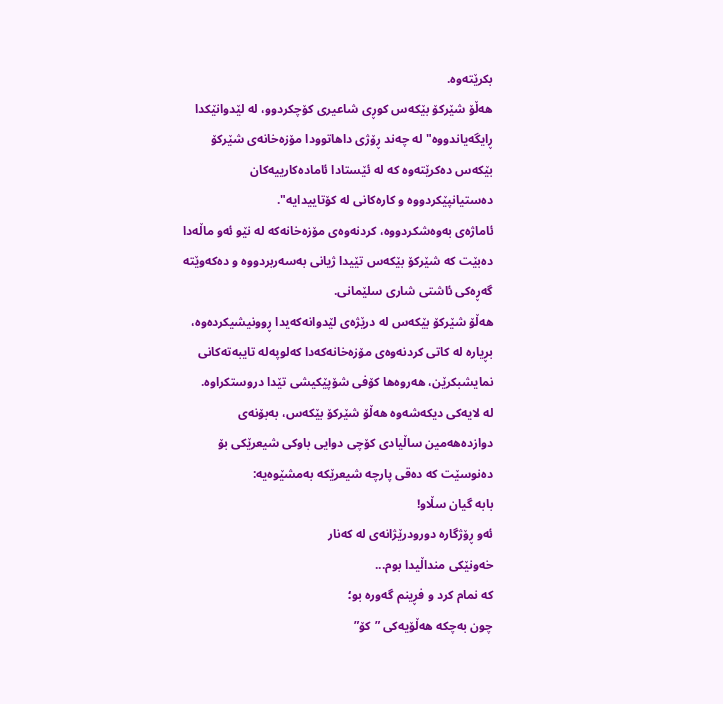بکرێتەوە.
هەڵۆ شێرکۆ بێکەس کوڕی شاعیری کۆچکردوو، لە لێدوانێکدا ڕایگەیاندووە" لە چەند ڕۆژی داهاتوودا مۆزەخانەی شێرکۆ بێکەس دەکرێتەوە کە لە ئێستادا ئامادەکارییەکان دەستیانپێکردووە و کارەکانی لە کۆتاییدایە".
ئاماژەی بەوەشکردووە، کردنەوەی مۆزەخانەکە لە نێو ئەو ماڵەدا دەبێت کە شێرکۆ بێکەس تێیدا ژیانی بەسەربردووە و دەکەوێتە گەڕەکی ئاشتی شاری سلێمانی.
هەڵۆ شێرکۆ بێکەس لە درێژەی لێدوانەکەیدا ڕوونیشیکردەوە، بڕیارە لە کاتی کردنەوەی مۆزەخانەکەدا کەلوپەلە تایبەتەکانی نمایشبکرێن، هەروەها کۆفی شۆپێکیشی تێدا دروستکراوە.
لە لایەکی دیکەشەوە هەڵۆ شێركۆ بێكەس، بەبۆنەی دوازدەهەمین ساڵیادی كۆچی دوایی باوكی شیعرێكی بۆ دەنوسێت کە دەقی پارچە شیعرێکە بەمشێوەیە:
بابە گیان سڵاو!
ئەو ڕۆژگارە دورودرێژانەی لە كەنار
خەونێكی منداڵیدا بوم...
كە نمام كرد و فڕینم گەورە بو؛
چون بەچكە هەڵۆیەكی ”كۆ”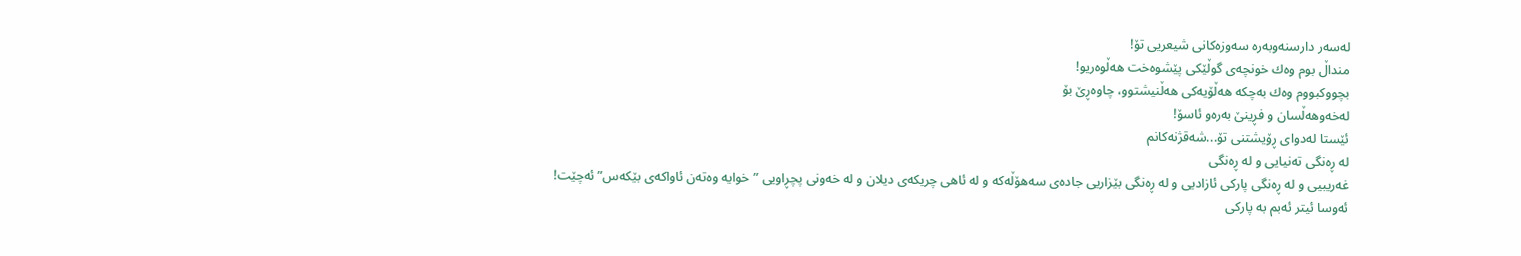لەسەر دارسنەوبەرە سەوزەكانی شیعریی تۆ!
منداڵ بوم وەك خونچەی گوڵێكی پێشوەخت هەڵوەریو!
بچووكبووم وەك بەچكە هەڵۆیەكی هەڵنیشتوو، چاوەڕێ بۆ
لەخەوهەڵسان و فڕینێ بەرەو ئاسۆ!
ئێستا لەدوای ڕۆیشتنی تۆ...شەقژنەكانم
لە ڕەنگی تەنیایی و لە ڕەنگی
غەریبیی و لە ڕەنگی پاركی ئازادیی و لە ڕەنگی بێزاریی جادەی سەهۆڵەكە و لە ئاهی چریكەی دیلان و لە خەونی پچڕاویی ”خوایە وەتەن ئاواكەی بێكەس” ئەچێت!
ئەوسا ئیتر ئەبم بە پاركی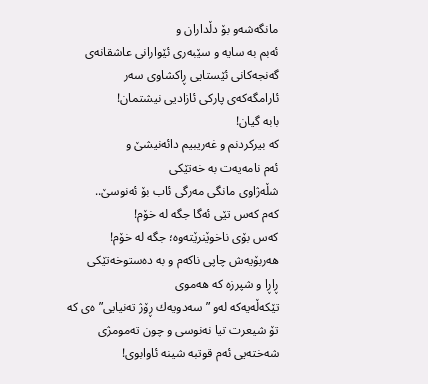مانگەشەو بۆ دڵداران و
ئەبم بە سایە و سێبەری ئێوارانی عاشقانەی
گەنجەكانی ئێستایی ڕاكشاوی سەر
ئارامگەكەی پاركی ئازادیی نیشتمان!
بابە گیان!
كە بیركردنم و غەریبیم دائەنیشێ و
ئەم نامەیەت بە خەتێكی
شڵەژاوی مانگی مەرگی ئاب بۆ ئەنوسێ..
كەم كەس تێی ئەگا جگە لە خۆم!
كەس بۆی ناخوێنرێتەوە؛ جگە لە خۆم!
هەربۆیەش چاپی ناكەم و بە دەستوخەتێكی
ڕاڕا و شپرزە كە هەموی
تێكەڵەیەكە لەو ”سەدویەك ڕۆژ تەنیایی”ەی كە
تۆ شیعرت تیا نەنوسی و چون تەمومژی
شەختەیی ئەم قوتبە شینە ئاوابوی!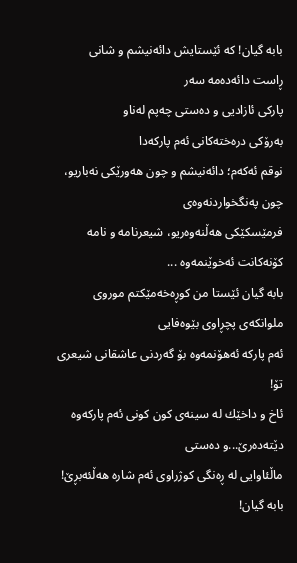بابە گیان! كە ئێستایش دائەنیشم و شانی
ڕاست دائەدەمە سەر
پاركی ئازادیی و دەستی چەپم لەناو
بەرۆكی درەختەكانی ئەم پاركەدا
نوقم ئەكەم؛ دائەنیشم و چون هەورێكی نەباریو، چون پەنگخواردنەوەی
فرمێسكێكی هەڵنەوەریو، شیعرنامە و نامە
كۆنەكانت ئەخوێنمەوە ...
بابە گیان ئێستا من كوڕەخەمێكتم موروی
ملوانكەی پچڕاوی بێوەفایی
ئەم پاركە ئەهۆنمەوە بۆ گەردنی عاشقانی شیعری تۆ!
ئاخ و داخێك لە سینەی كون كونی ئەم پاركەوە دێتەدەرێ...و دەستی
ماڵئاوایی لە ڕەنگی كوژراوی ئەم شارە هەڵئەبڕێ!
بابە گیان!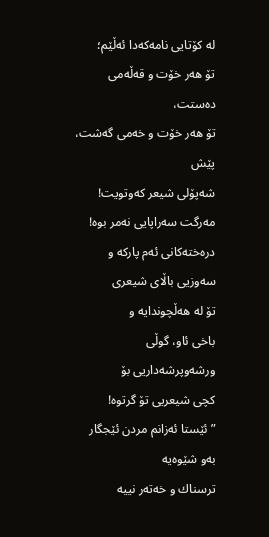لە كۆتایی نامەكەدا ئەڵێم؛
تۆ هەر خۆت و قەڵەمی دەستت،
تۆ هەر خۆت و خەمی گەشت، پێش
شەپۆلی شیعر كەوتویت!
مەرگت سەراپایی نەمر بوە!
درەختەكانی ئەم پاركە و سەوزیی باڵای شیعری
تۆ لە هەڵچوندایە و
باخی ئاو، گوڵی ورشەوپرشەداریی بۆ
كچی شیعریی تۆ گرتوە!
”ئێستا ئەزانم مردن ئێجگار بەو شێوەیە
ترسناك و خەتەر نییە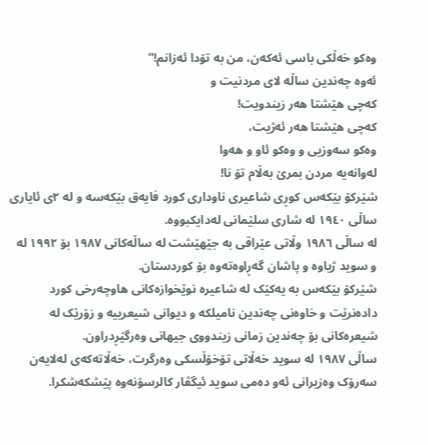وەكو خەڵكی باسی ئەكەن، من بە تۆدا ئەزانم!”
ئەوە چەندین ساڵە لای مردنیت و
كەچی هێشتا هەر زیندویت!
كەچی هێشتا هەر ئەژیت،
وەكو سەوزیی و وەكو ئاو و هەوا
لەوانەیە مردن بمرێ بەڵام تۆ نا!
شێرکۆ بێکەس کوڕی شاعیری ناوداری کورد فایەق بێکەسە و لە ٢ی ئایاری ساڵی ١٩٤٠ لە شاری سلێمانی لەدایکبووە.
لە ساڵی ١٩٨٦ وڵاتی عێراقی بە جێھێشت لە ساڵەکانی ١٩٨٧ بۆ ١٩٩٢ لە و سوید ژیاوە و پاشان گەڕاوەتەوە بۆ کوردستان.
شێرکۆ بێکەس بە یەکێک لە شاعیرە نوێخوازەکانی ھاوچەرخی کورد دادەنرێت و خاوەنی چەندین نامیلکە و دیوانی شیعرییە و زۆرێک لە شیعرەکانی بۆ چەندین زمانی زیندووی جیھانی وەرگێڕدراون.
ساڵی ١٩٨٧ لە سوید خەڵاتی تۆخۆڵسکی وەرگرت، خەڵاتەکەی لەلایەن سەرۆک وەزیرانی ئەو دەمی سوید ئیگڤار کالرسۆنەوە پێشکەشکرا.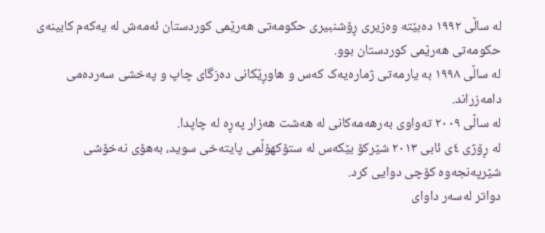لە ساڵی ١٩٩٢ دەبێتە وەزیری ڕۆشنبیری حکومەتی ھەرێمی کوردستان ئەمەش لە یەکەم کابینەی حکومەتی ھەرێمی کوردستان بوو.
لە ساڵی ١٩٩٨ بە یارمەتی ژمارەیەک کەس و ھاوڕێکانی دەزگای چاپ و پەخشی سەردەمی دامەزراند.
لە ساڵی ٢٠٠٩ تەواوی بەرھەمەکانی لە ھەشت ھەزار پەڕە لە چاپدا.
لە ڕۆژی ٤ی ئابی ٢٠١٣ شێرکۆ بێکەس لە ستۆکھۆڵمی پایتەخی سوید، بەھۆی نەخۆشی شێرپەنجەوە کۆچی دوایی کرد.
دواتر لەسەر داوای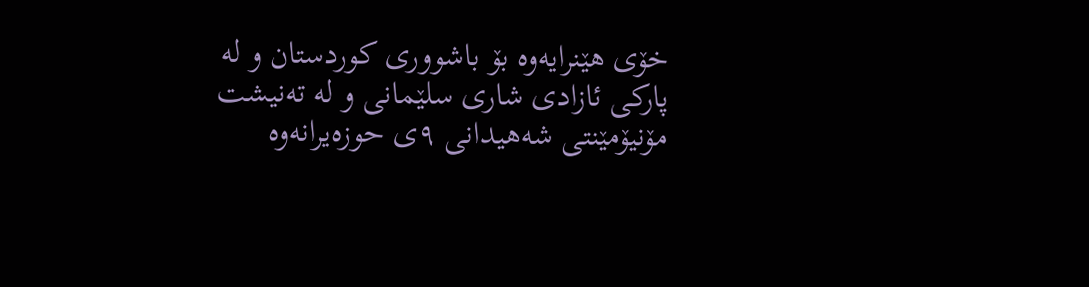خۆی هێنرایەوە بۆ باشووری کوردستان و لە پارکی ئازادی شاری سلێمانی و لە تەنیشت مۆنیۆمێنتی شەهیدانی ٩ی حوزەیرانەوە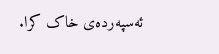ئەسپەردەی خاک کرا.